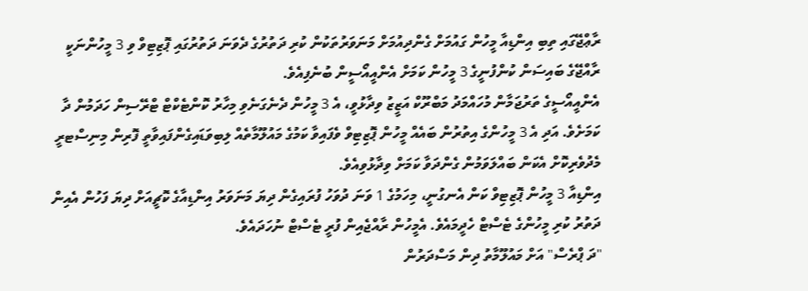ރާޢްޖޭގައި ތިބި އިންޑިއާ މީހުން ގައުމަށް ގެންދިއުމަށް މަނަވަރުތަކުން ކުރި ދަތުރުގެ ދެވަނަ ދަތުރުގައި ޕޮޒިޓިވް ވި 3 މީހުންނަކީ ރާއްޖޭގެ ބައިސަން ކުންފުނީގެ 3 މީހުން ކަމަށް އެންއީއޯސީން ބުނެފިއެވެ.
އެންއީއޯސީގެ ތަރުޖަމާން މުހައްމަދު މަބްރޫކް އަޒީޒު ވިދާޅުވީ، އެ 3 މީހުން ދެނެގަނެވި މިހާރު ކޮންޓެކްޓް ޓްރޭސިން ހަދަމުން ދާ ކަމަށެވެ. އަދި އެ 3 މީހުންގެ އިތުރުން ބައެއް މީހުން ޕޮޒިޓިވް ވެފައިވާ ކަމުގެ މައުލޫމާތެއް ލިބިވަޑައިގެންފައިވާތީ ފޮރިން މިނިސްޓރީ މެދުވެރިކޮށް އެކަން ބައްލަވަމުން ގެންދަވާ ކަމަށް ވިދާޅުވިއެވެ.
އިންޑިއާ 3 މީހުން ޕޮޒިޓިވް ކަން އެނގުނީ، މިހަމުގެ 1 ވަނަ ދުވަހު ފުރައިގެން ދިޔަ މަނަވަރު އިންޑިއާގެ ކޮޗީއަށް ދިޔަ ފަހުން އެއިން ދަތުރު ކުރި މީހުންގެ ޓެސްޓް ހެދީމައެވެ. އެމީހުން ރާއްޖެއިން ފުރީ ޓެސްޓް ނުހަދައެވެ.
"ދަ ޕްރެސް" އަށް މައުލޫމާތު ދިން މަސްދަރުން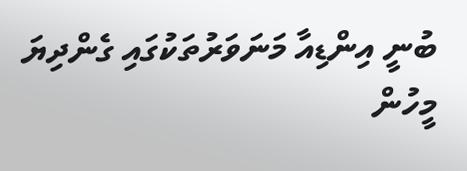ބުނީ އިންޑިއާ މަނަވަރުތަކުގައި ގެންދިޔަ މީހުން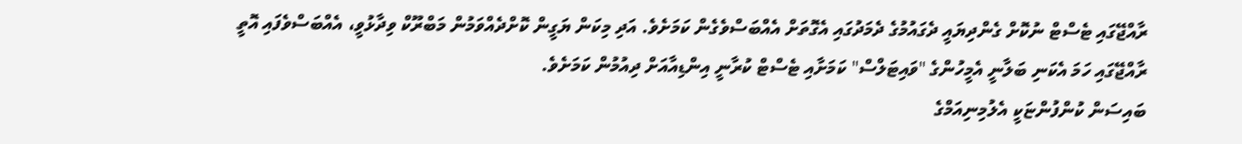ރާއްޖޭގައި ޓެސްޓް ނުކޮށް ގެންދިޔައީ ދެގައުމުގެ ދެމަދުގައި އެގޮތަށް އެއްބަސްވެގެން ކަމަށެވެ. އަދި މިކަން ޔަގީން ކޮށްދެއްވަމުން މަބްރޫކް ވިދާޅުވީ، އެއްބަސްވެފައި އޮތީ ރާއްޖޭގައި ހަމަ އެކަނި ބަލާނީ އެމީހުންގެ "ވައިޓަލްސް" ކަމަށާއި ޓެސްޓް ކުރާނީ އިންޑިއާއަށް ދިއުމުން ކަމަށެވެ.
ބައިސަން ކުންފުންޏަކީ އެލުމިނިއަމްގެ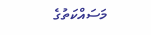މަސައްކަތުގެ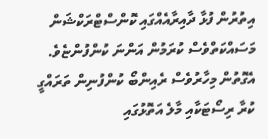އިތުރުން ފުޅާ ދާއިރާއެއްގައި ކޮންސްޓްރަކްޝަން މަސައްކަތްވެސް ކުރަމުން އަންނަ ކުންފުންޏެވެ. އެގޮތުން މިހާރުވެސް ރެއިންބޯ ކުންފުނިން ތަރައްގީ ކުރާ ރިސޯޓަކާއި މާލެ އަތޮޅުގައި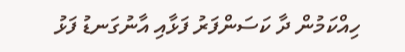ހިއްކަމުން ދާ ކަސަންފަރު ފަޅާއި އާނުގަނޑު ފަޅު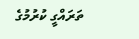ތަރައްގީ ކުރުމުގެ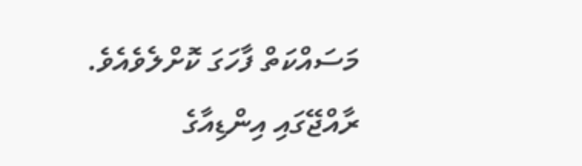މަސައްކަތް ފާހަގަ ކޮށްލެވެއެވެ.
ރާއްޖޭގައި އިންޑިއާގެ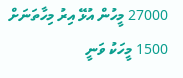27000 މީހުން އުޅޭ އިރު މިހާތަނަށް 1500 މީހަކު ވަނީ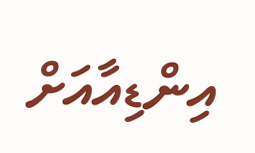އިންޑިއާއަށް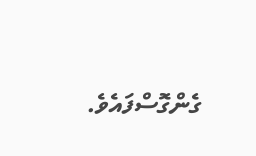ގެންގޮސްފައެވެ.